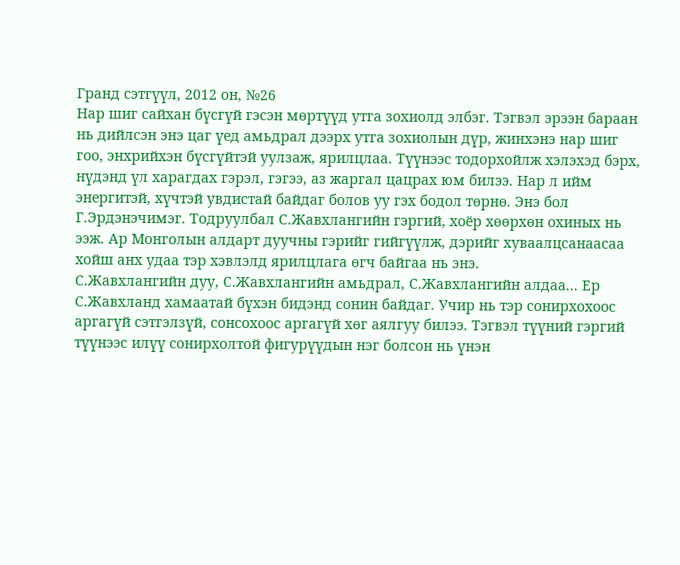Гранд сэтгүүл, 2012 он, №26
Нар шиг сайхан бүсгүй гэсэн мөртүүд утга зохиолд элбэг. Тэгвэл эрээн бараан нь дийлсэн энэ цаг үед амьдрал дээрх утга зохиолын дүр, жинхэнэ нар шиг гоо, энхрийхэн бүсгүйтэй уулзаж, ярилцлаа. Түүнээс тодорхойлж хэлэхэд бэрх, нүдэнд үл харагдах гэрэл, гэгээ, аз жаргал цацрах юм билээ. Нар л ийм энергитэй, хүчтэй увдистай байдаг болов уу гэх бодол төрнө. Энэ бол Г.Эрдэнэчимэг. Тодруулбал С.Жавхлангийн гэргий, хоёр хөөрхөн охиных нь ээж. Ар Монголын алдарт дуучны гэрийг гийгүүлж, дэрийг хуваалцсанаасаа хойш анх удаа тэр хэвлэлд ярилцлага өгч байгаа нь энэ.
С.Жавхлангийн дуу, С.Жавхлангийн амьдрал, С.Жавхлангийн алдаа... Ер С.Жавхланд хамаатай бүхэн бидэнд сонин байдаг. Учир нь тэр сонирхохоос аргагүй сэтгэлзүй, сонсохоос аргагүй хөг аялгуу билээ. Тэгвэл түүний гэргий түүнээс илүү сонирхолтой фигурүүдын нэг болсон нь үнэн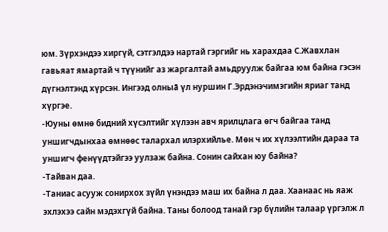юм. Зүрхэндээ хиргүй, сэтгэлдээ нартай гэргийг нь харахдаа С.Жавхлан гавьяат ямартай ч түүнийг аз жаргалтай амьдруулж байгаа юм байна гэсэн дүгнэлтэнд хүрсэн. Ингээд олныã үл нуршин Г.Эрдэнэчимэгийн яриаг танд хүргэе.
-Юуны өмнө бидний хүсэлтийг хүлээн авч ярилцлага өгч байгаа танд уншигчдынхаа өмнөөс талархал илэрхийлье. Мөн ч их хүлээлтийн дараа та уншигч фенүүдтэйгээ уулзаж байна. Сонин сайхан юу байна?
-Тайван даа.
-Таниас асууж сонирхох зүйл үнэндээ маш их байна л даа. Хаанаас нь яаж эхлэхээ сайн мэдэхгүй байна. Таны болоод танай гэр бүлийн талаар үргэлж л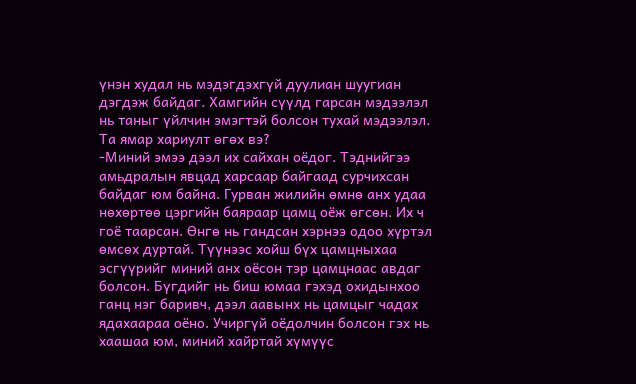үнэн худал нь мэдэгдэхгүй дуулиан шуугиан дэгдэж байдаг. Хамгийн сүүлд гарсан мэдээлэл нь таныг үйлчин эмэгтэй болсон тухай мэдээлэл. Та ямар хариулт өгөх вэ?
-Миний эмээ дээл их сайхан оёдог. Тэднийгээ амьдралын явцад харсаар байгаад сурчихсан байдаг юм байна. Гурван жилийн өмнө анх удаа нөхөртөө цэргийн баяраар цамц оёж өгсөн. Их ч гоё таарсан. Өнгө нь гандсан хэрнээ одоо хүртэл өмсөх дуртай. Түүнээс хойш бүх цамцныхаа эсгүүрийг миний анх оёсон тэр цамцнаас авдаг болсон. Бүгдийг нь биш юмаа гэхэд охидынхоо ганц нэг баривч, дээл аавынх нь цамцыг чадах ядахаараа оёно. Учиргүй оёдолчин болсон гэх нь хаашаа юм, миний хайртай хүмүүс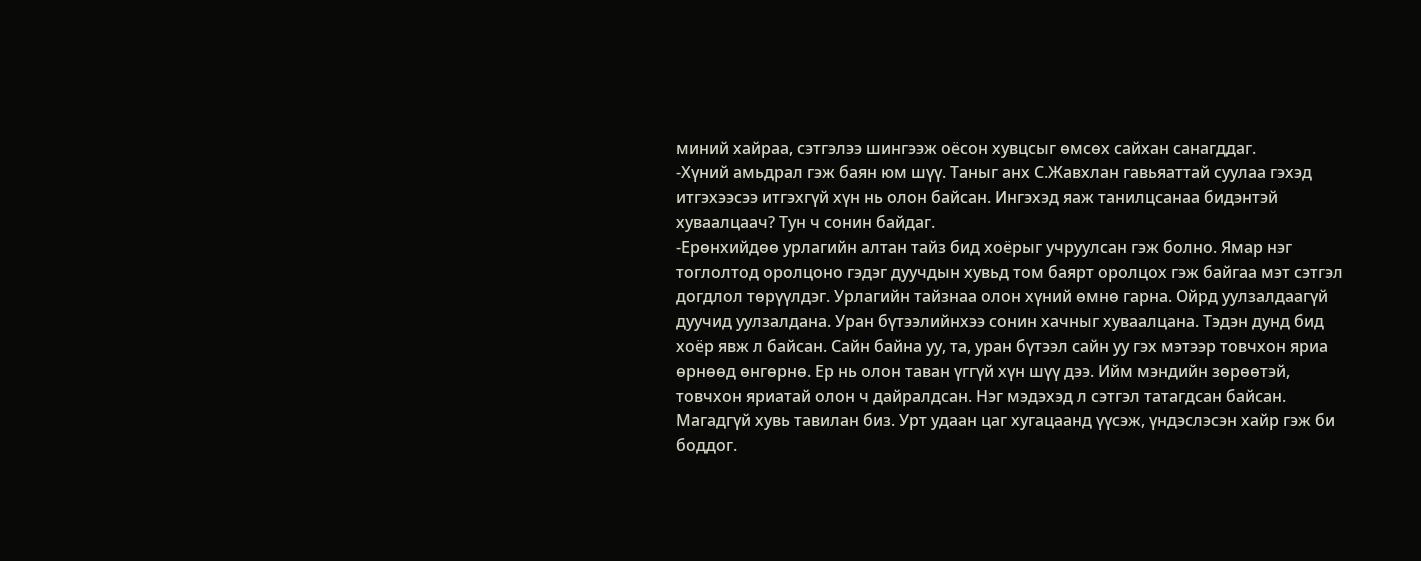миний хайраа, сэтгэлээ шингээж оёсон хувцсыг өмсөх сайхан санагддаг.
-Хүний амьдрал гэж баян юм шүү. Таныг анх С.Жавхлан гавьяаттай суулаа гэхэд итгэхээсээ итгэхгүй хүн нь олон байсан. Ингэхэд яаж танилцсанаа бидэнтэй хуваалцаач? Тун ч сонин байдаг.
-Ерөнхийдөө урлагийн алтан тайз бид хоёрыг учруулсан гэж болно. Ямар нэг тоглолтод оролцоно гэдэг дуучдын хувьд том баярт оролцох гэж байгаа мэт сэтгэл догдлол төрүүлдэг. Урлагийн тайзнаа олон хүний өмнө гарна. Ойрд уулзалдаагүй дуучид уулзалдана. Уран бүтээлийнхээ сонин хачныг хуваалцана. Тэдэн дунд бид хоёр явж л байсан. Сайн байна уу, та, уран бүтээл сайн уу гэх мэтээр товчхон яриа өрнөөд өнгөрнө. Ер нь олон таван үггүй хүн шүү дээ. Ийм мэндийн зөрөөтэй, товчхон яриатай олон ч дайралдсан. Нэг мэдэхэд л сэтгэл татагдсан байсан. Магадгүй хувь тавилан биз. Урт удаан цаг хугацаанд үүсэж, үндэслэсэн хайр гэж би боддог.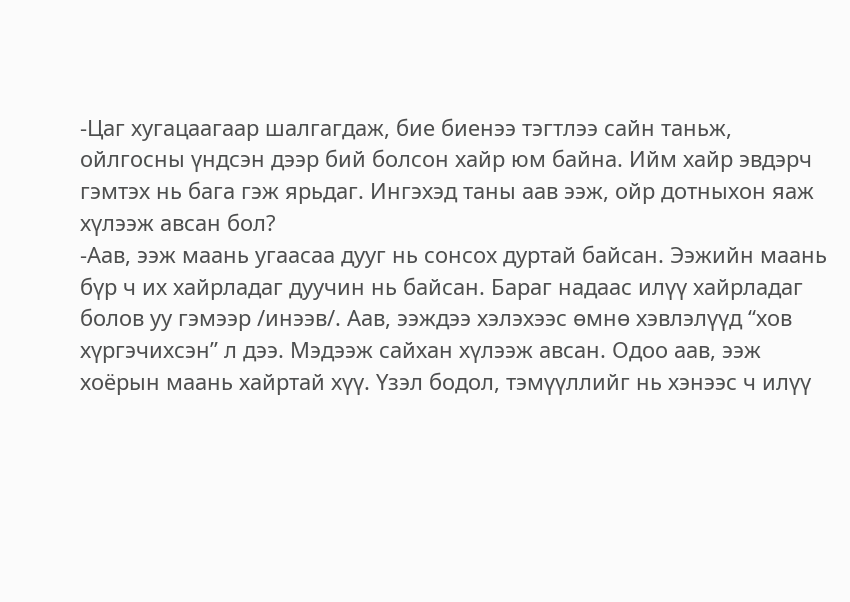-Цаг хугацаагаар шалгагдаж, бие биенээ тэгтлээ сайн таньж, ойлгосны үндсэн дээр бий болсон хайр юм байна. Ийм хайр эвдэрч гэмтэх нь бага гэж ярьдаг. Ингэхэд таны аав ээж, ойр дотныхон яаж хүлээж авсан бол?
-Аав, ээж маань угаасаа дууг нь сонсох дуртай байсан. Ээжийн маань бүр ч их хайрладаг дуучин нь байсан. Бараг надаас илүү хайрладаг болов уу гэмээр /инээв/. Аав, ээждээ хэлэхээс өмнө хэвлэлүүд “хов хүргэчихсэн” л дээ. Мэдээж сайхан хүлээж авсан. Одоо аав, ээж хоёрын маань хайртай хүү. Үзэл бодол, тэмүүллийг нь хэнээс ч илүү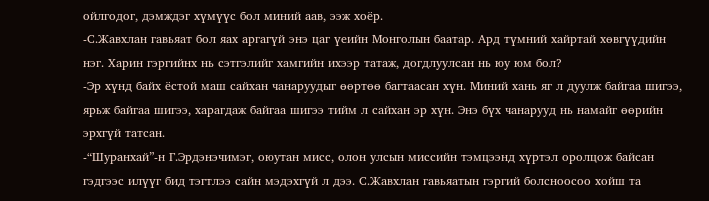ойлгодог, дэмждэг хүмүүс бол миний аав, ээж хоёр.
-С.Жавхлан гавьяат бол яах аргагүй энэ цаг үеийн Монголын баатар. Ард түмний хайртай хөвгүүдийн нэг. Харин гэргийнх нь сэтгэлийг хамгийн ихээр татаж, догдлуулсан нь юу юм бол?
-Эр хүнд байх ёстой маш сайхан чанаруудыг өөртөө багтаасан хүн. Миний хань яг л дуулж байгаа шигээ, ярьж байгаа шигээ, харагдаж байгаа шигээ тийм л сайхан эр хүн. Энэ бүх чанарууд нь намайг өөрийн эрхгүй татсан.
-“Шуранхай”-н Г.Эрдэнэчимэг, оюутан мисс, олон улсын миссийн тэмцээнд хүртэл оролцож байсан гэдгээс илүүг бид тэгтлээ сайн мэдэхгүй л дээ. С.Жавхлан гавьяатын гэргий болсноосоо хойш та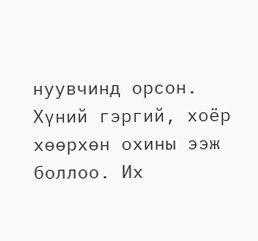нуувчинд орсон. Хүний гэргий, хоёр хөөрхөн охины ээж боллоо. Их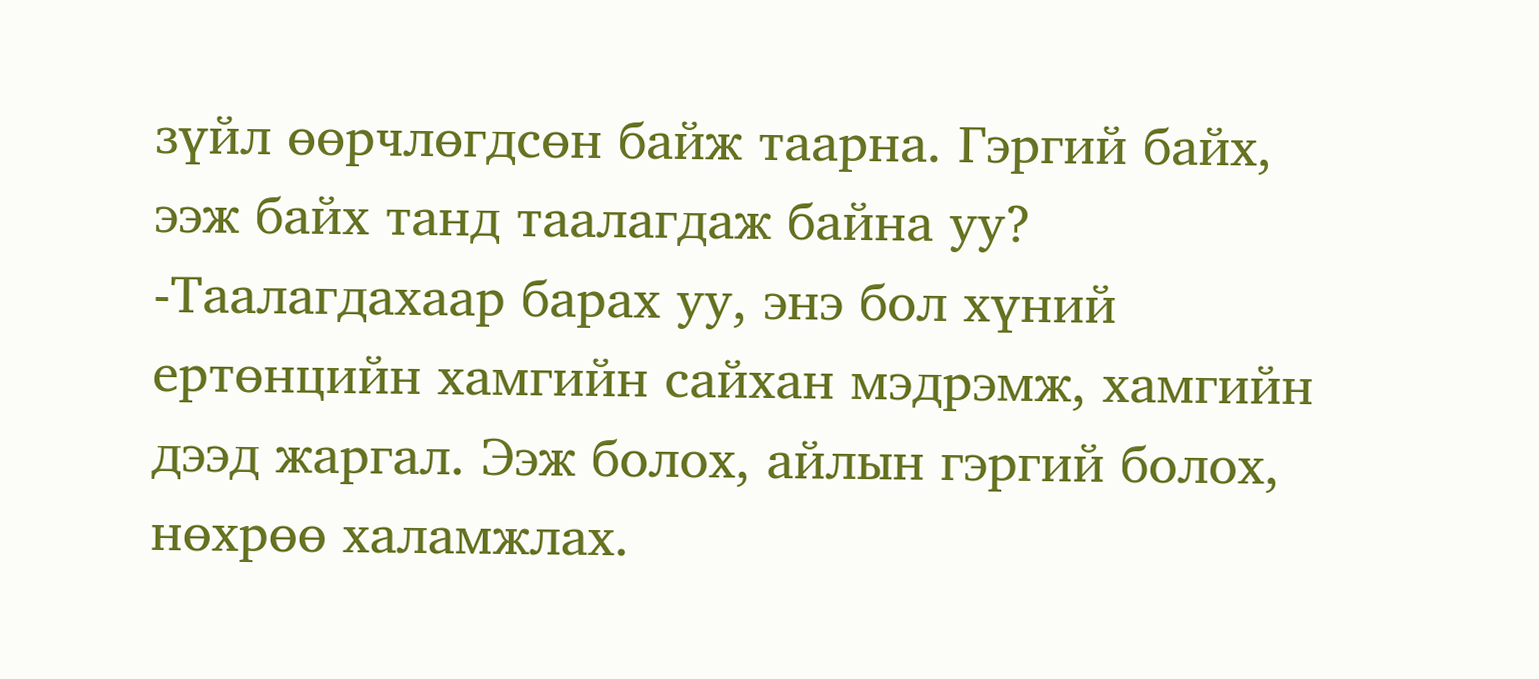зүйл өөрчлөгдсөн байж таарна. Гэргий байх, ээж байх танд таалагдаж байна уу?
-Таалагдахаар барах уу, энэ бол хүний ертөнцийн хамгийн сайхан мэдрэмж, хамгийн дээд жаргал. Ээж болох, айлын гэргий болох, нөхрөө халамжлах.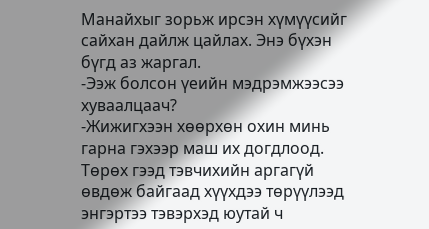Манайхыг зорьж ирсэн хүмүүсийг сайхан дайлж цайлах. Энэ бүхэн бүгд аз жаргал.
-Ээж болсон үеийн мэдрэмжээсээ хуваалцаач?
-Жижигхээн хөөрхөн охин минь гарна гэхээр маш их догдлоод. Төрөх гээд тэвчихийн аргагүй өвдөж байгаад хүүхдээ төрүүлээд энгэртээ тэвэрхэд юутай ч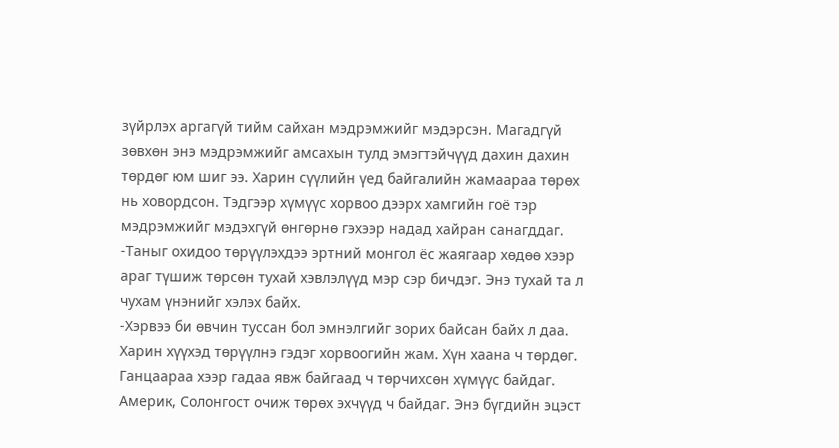зүйрлэх аргагүй тийм сайхан мэдрэмжийг мэдэрсэн. Магадгүй зөвхөн энэ мэдрэмжийг амсахын тулд эмэгтэйчүүд дахин дахин төрдөг юм шиг ээ. Харин сүүлийн үед байгалийн жамаараа төрөх нь ховордсон. Тэдгээр хүмүүс хорвоо дээрх хамгийн гоё тэр мэдрэмжийг мэдэхгүй өнгөрнө гэхээр надад хайран санагддаг.
-Таныг охидоо төрүүлэхдээ эртний монгол ёс жаягаар хөдөө хээр араг түшиж төрсөн тухай хэвлэлүүд мэр сэр бичдэг. Энэ тухай та л чухам үнэнийг хэлэх байх.
-Хэрвээ би өвчин туссан бол эмнэлгийг зорих байсан байх л даа. Харин хүүхэд төрүүлнэ гэдэг хорвоогийн жам. Хүн хаана ч төрдөг. Ганцаараа хээр гадаа явж байгаад ч төрчихсөн хүмүүс байдаг. Америк, Солонгост очиж төрөх эхчүүд ч байдаг. Энэ бүгдийн эцэст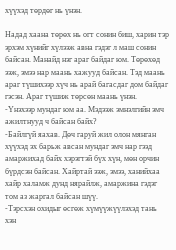хүүхэд төрдөг нь үнэн.

Надад хаана төрөх нь огт сонин биш, харин тэр эрхэм хүнийг хүлээж авна гэдэг л маш сонин байсан. Манайд нэг араг байдаг юм. Төрөхөд ээж, эмээ нар маань хажууд байсан. Тэд маань араг түшихээр хүч нь арай багасдаг дом байдаг гэсэн. Араг түшиж төрсөн маань үнэн.
-Үнэхээр мундаг юм аа. Мэдээж эмнэлгийн эмч ажилтнууд ч байсан байх?
-Байлгүй яахав. Дөч гаруй жил олон мянган хүүхэд эх барьж авсан мундаг эмч нар гээд амаржихад байх хэрэгтэй бүх хүн, мөн орчин бүрдсэн байсан. Хайртай ээж, эмээ, ханийхаа хайр халамж дунд нярайлж, амаржина гэдэг том аз жаргал байсан шүү.
-Тэрсхэн охидыг өсгөж хүмүүжүүлэхэд тань хэн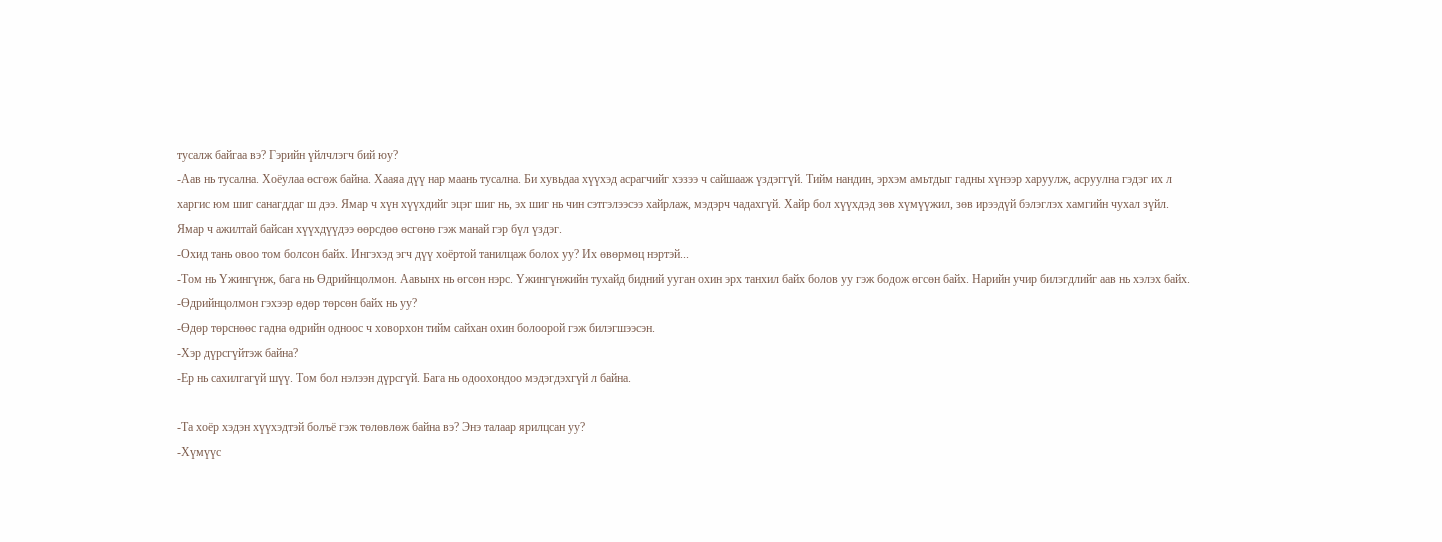тусалж байгаа вэ? Гэрийн үйлчлэгч бий юу?
-Аав нь тусална. Хоёулаа өсгөж байна. Хааяа дүү нар маань тусална. Би хувьдаа хүүхэд асрагчийг хэзээ ч сайшааж үздэггүй. Тийм нандин, эрхэм амьтдыг гадны хүнээр харуулж, асруулна гэдэг их л харгис юм шиг санагддаг ш дээ. Ямар ч хүн хүүхдийг эцэг шиг нь, эх шиг нь чин сэтгэлээсээ хайрлаж, мэдэрч чадахгүй. Хайр бол хүүхдэд зөв хүмүүжил, зөв ирээдүй бэлэглэх хамгийн чухал зүйл. Ямар ч ажилтай байсан хүүхдүүдээ өөрсдөө өсгөнө гэж манай гэр бүл үздэг.
-Охид тань овоо том болсон байх. Ингэхэд эгч дүү хоёртой танилцаж болох уу? Их өвөрмөц нэртэй...
-Том нь Үжингүнж, бага нь Өдрийнцолмон. Аавынх нь өгсөн нэрс. Үжингүнжийн тухайд бидний ууган охин эрх танхил байх болов уу гэж бодож өгсөн байх. Нарийн учир билэгдлийг аав нь хэлэх байх.
-Өдрийнцолмон гэхээр өдөр төрсөн байх нь уу?
-Өдөр төрснөөс гадна өдрийн одноос ч ховорхон тийм сайхан охин болоорой гэж билэгшээсэн.
-Хэр дүрсгүйтэж байна?
-Ер нь сахилгагүй шүү. Том бол нэлээн дүрсгүй. Бага нь одоохондоо мэдэгдэхгүй л байна.

-Та хоёр хэдэн хүүхэдтэй болъё гэж төлөвлөж байна вэ? Энэ талаар ярилцсан уу?
-Хүмүүс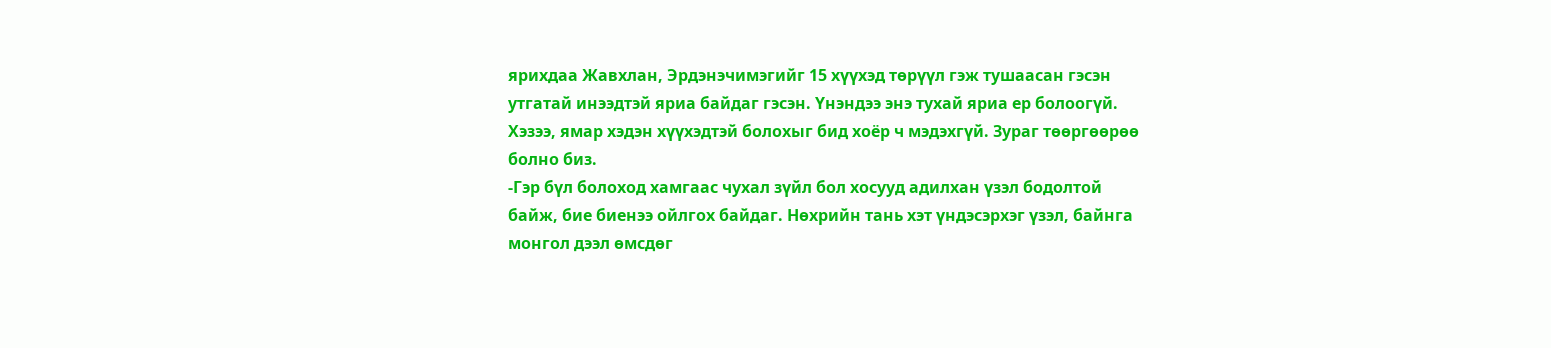ярихдаа Жавхлан, Эрдэнэчимэгийг 15 хүүхэд төрүүл гэж тушаасан гэсэн утгатай инээдтэй яриа байдаг гэсэн. Үнэндээ энэ тухай яриа ер болоогүй. Хэзээ, ямар хэдэн хүүхэдтэй болохыг бид хоёр ч мэдэхгүй. Зураг төөргөөрөө болно биз.
-Гэр бүл болоход хамгаас чухал зүйл бол хосууд адилхан үзэл бодолтой байж, бие биенээ ойлгох байдаг. Нөхрийн тань хэт үндэсэрхэг үзэл, байнга монгол дээл өмсдөг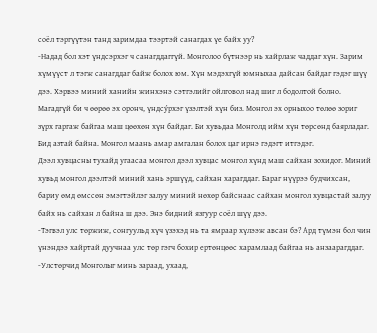соёл тэргүүтэн танд заримдаа тээртэй санагдах үе байх уу?
-Надад бол хэт үндсэрхэг ч санагддаггүй. Монголоо бүтнээр нь хайрлаж чаддаг хүн. Зарим хүмүүст л тэгж санагддаг байж болох юм. Хүн мэдэхгүй юмныхаа дайсан байдаг гэдэг шүү дээ. Хэрвээ миний ханийн жинхэнэ сэтгэлийг ойлговол над шиг л бодолтой болно. Магадгүй би ч өөрөө эх оронч, үндсýрхэг үзэлтэй хүн биз. Монгол эх орныхоо төлөө зориг зүрх гаргаж байгаа маш цөөхөн хүн байдаг. Би хувьдаа Монголд ийм хүн төрсөнд баярладаг. Бид азтай байна. Монгол маань амар амгалан болох цаг ирнэ гэдэгт итгэдэг.
Дээл хувцасны тухайд угаасаа монгол дээл хувцас монгол хүнд маш сайхан зохидог. Миний хувьд монгол дээлтэй миний хань эршүүд, сайхан харагддаг. Бараг нүүрээ будчихсан, бариу өмд өмссөн эмэгтэйлэг залуу миний нөхөр байснаас сайхан монгол хувцастай залуу байх нь сайхан л байна ш дээ. Энэ бидний язгуур соёл шүү дээ.
-Тэгвэл улс төржиж, сонгуульд хүч үзэхэд нь та ямраар хүлээж авсан бэ? Ард түмэн бол чин үнэндээ хайртай дуучнаа улс төр гэгч бохир ертөнцөөс харамлаад байгаа нь анзаарагддаг.
-Улстөрчид Монголыг минь зараад, ухаад,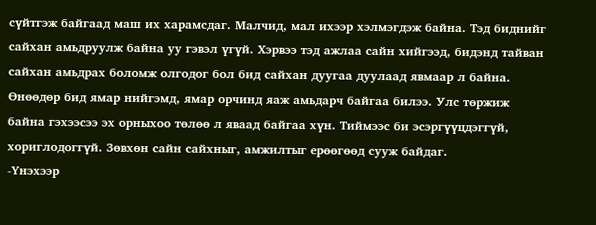сүйтгэж байгаад маш их харамсдаг. Малчид, мал ихээр хэлмэгдэж байна. Тэд биднийг сайхан амьдруулж байна уу гэвэл үгүй. Хэрвээ тэд ажлаа сайн хийгээд, бидэнд тайван сайхан амьдрах боломж олгодог бол бид сайхан дуугаа дуулаад явмаар л байна. Өнөөдөр бид ямар нийгэмд, ямар орчинд яаж амьдарч байгаа билээ. Улс төржиж байна гэхээсээ эх орныхоо төлөө л яваад байгаа хүн. Тиймээс би эсэргүүцдэггүй, хориглодоггүй. Зөвхөн сайн сайхныг, амжилтыг ерөөгөөд сууж байдаг.
-Үнэхээр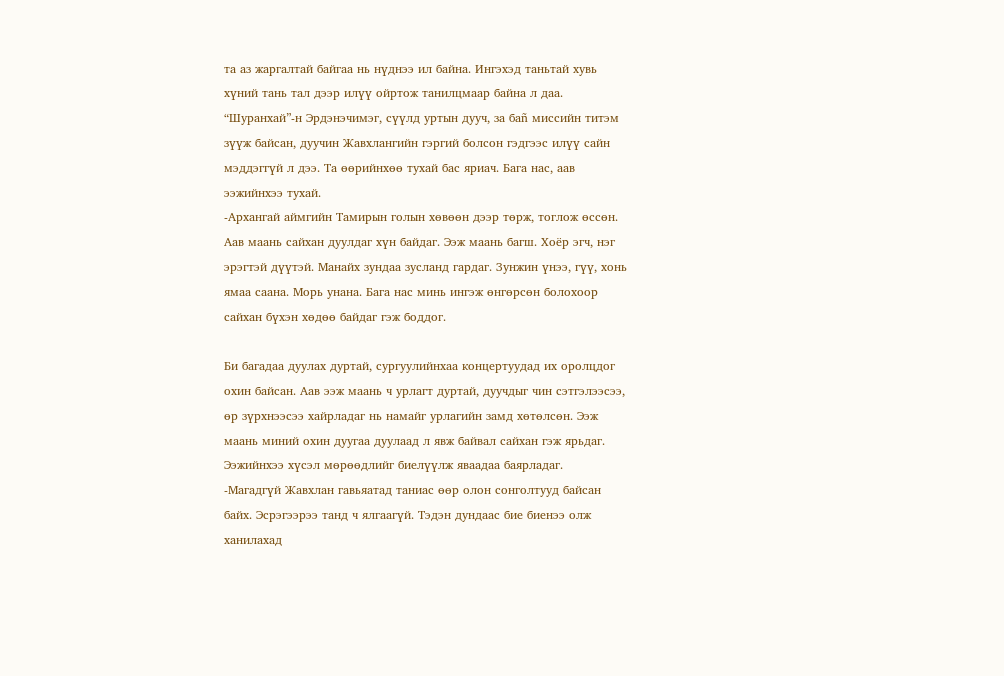та аз жаргалтай байгаа нь нүднээ ил байна. Ингэхэд таньтай хувь хүний тань тал дээр илүү ойртож танилцмаар байна л даа. “Шуранхай”-н Эрдэнэчимэг, сүүлд уртын дууч, за баñ миссийн титэм зүүж байсан, дуучин Жавхлангийн гэргий болсон гэдгээс илүү сайн мэддэггүй л дээ. Та өөрийнхөө тухай бас яриач. Бага нас, аав ээжийнхээ тухай.
-Архангай аймгийн Тамирын голын хөвөөн дээр төрж, тоглож өссөн. Аав маань сайхан дуулдаг хүн байдаг. Ээж маань багш. Хоёр эгч, нэг эрэгтэй дүүтэй. Манайх зундаа зусланд гардаг. Зунжин үнээ, гүү, хонь ямаа саана. Морь унана. Бага нас минь ингэж өнгөрсөн болохоор сайхан бүхэн хөдөө байдаг гэж боддог.

Би багадаа дуулах дуртай, сургуулийнхаа концертуудад их оролцдог охин байсан. Аав ээж маань ч урлагт дуртай, дуучдыг чин сэтгэлээсээ, өр зүрхнээсээ хайрладаг нь намайг урлагийн замд хөтөлсөн. Ээж маань миний охин дуугаа дуулаад л явж байвал сайхан гэж ярьдаг. Ээжийнхээ хүсэл мөрөөдлийг биелүүлж яваадаа баярладаг.
-Магадгүй Жавхлан гавьяатад таниас өөр олон сонголтууд байсан байх. Эсрэгээрээ танд ч ялгаагүй. Тэдэн дундаас бие биенээ олж ханилахад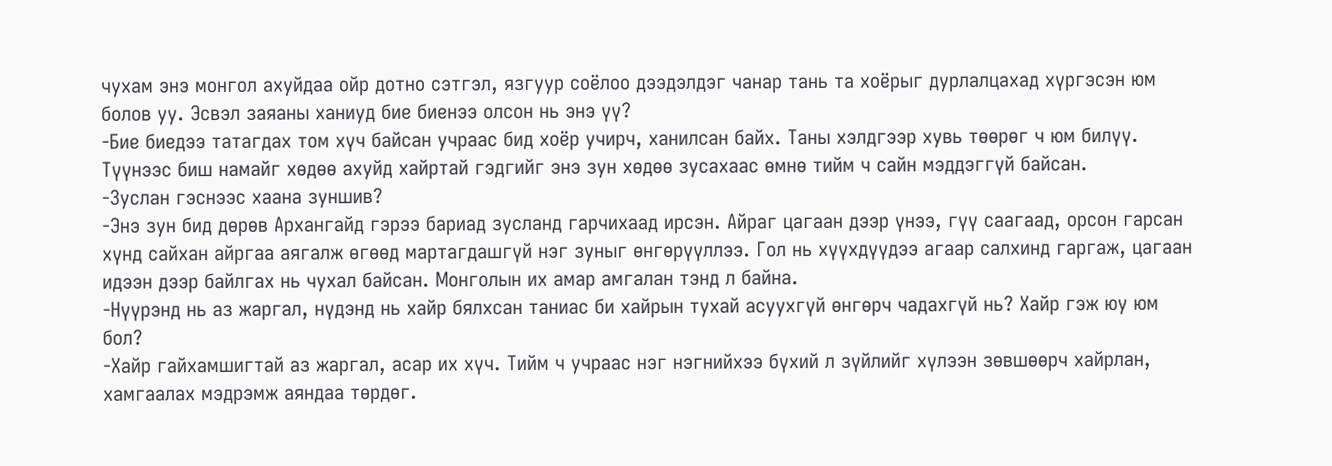чухам энэ монгол ахуйдаа ойр дотно сэтгэл, язгуур соёлоо дээдэлдэг чанар тань та хоёрыг дурлалцахад хүргэсэн юм болов уу. Эсвэл заяаны ханиуд бие биенээ олсон нь энэ үү?
-Бие биедээ татагдах том хүч байсан учраас бид хоёр учирч, ханилсан байх. Таны хэлдгээр хувь төөрөг ч юм билүү. Түүнээс биш намайг хөдөө ахуйд хайртай гэдгийг энэ зун хөдөө зусахаас өмнө тийм ч сайн мэддэггүй байсан.
-Зуслан гэснээс хаана зуншив?
-Энэ зун бид дөрөв Архангайд гэрээ бариад зусланд гарчихаад ирсэн. Айраг цагаан дээр үнээ, гүү саагаад, орсон гарсан хүнд сайхан айргаа аягалж өгөөд мартагдашгүй нэг зуныг өнгөрүүллээ. Гол нь хүүхдүүдээ агаар салхинд гаргаж, цагаан идээн дээр байлгах нь чухал байсан. Монголын их амар амгалан тэнд л байна.
-Нүүрэнд нь аз жаргал, нүдэнд нь хайр бялхсан таниас би хайрын тухай асуухгүй өнгөрч чадахгүй нь? Хайр гэж юу юм бол?
-Хайр гайхамшигтай аз жаргал, асар их хүч. Тийм ч учраас нэг нэгнийхээ бүхий л зүйлийг хүлээн зөвшөөрч хайрлан, хамгаалах мэдрэмж аяндаа төрдөг.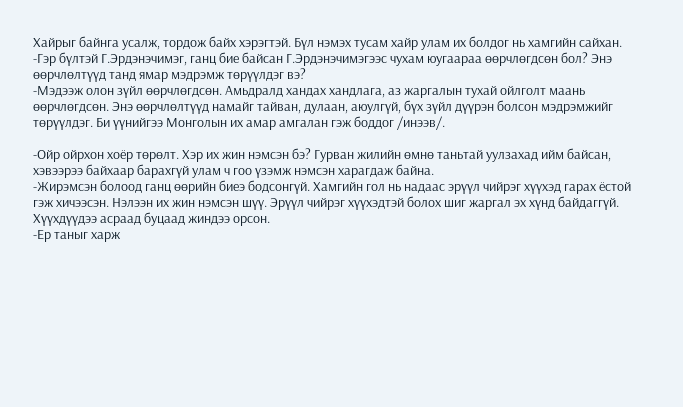Хайрыг байнга усалж, тордож байх хэрэгтэй. Бүл нэмэх тусам хайр улам их болдог нь хамгийн сайхан.
-Гэр бүлтэй Г.Эрдэнэчимэг, ганц бие байсан Г.Эрдэнэчимэгээс чухам юугаараа өөрчлөгдсөн бол? Энэ өөрчлөлтүүд танд ямар мэдрэмж төрүүлдэг вэ?
-Мэдээж олон зүйл өөрчлөгдсөн. Амьдралд хандах хандлага, аз жаргалын тухай ойлголт маань өөрчлөгдсөн. Энэ өөрчлөлтүүд намайг тайван, дулаан, аюулгүй, бүх зүйл дүүрэн болсон мэдрэмжийг төрүүлдэг. Би үүнийгээ Монголын их амар амгалан гэж боддог /инээв/.

-Ойр ойрхон хоёр төрөлт. Хэр их жин нэмсэн бэ? Гурван жилийн өмнө таньтай уулзахад ийм байсан, хэвээрээ байхаар барахгүй улам ч гоо үзэмж нэмсэн харагдаж байна.
-Жирэмсэн болоод ганц өөрийн биеэ бодсонгүй. Хамгийн гол нь надаас эрүүл чийрэг хүүхэд гарах ёстой гэж хичээсэн. Нэлээн их жин нэмсэн шүү. Эрүүл чийрэг хүүхэдтэй болох шиг жаргал эх хүнд байдаггүй. Хүүхдүүдээ асраад буцаад жиндээ орсон.
-Ер таныг харж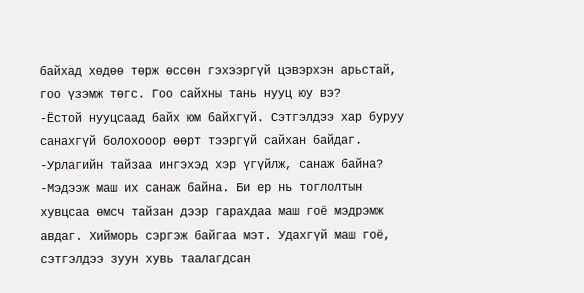байхад хөдөө төрж өссөн гэхээргүй цэвэрхэн арьстай, гоо үзэмж төгс. Гоо сайхны тань нууц юу вэ?
-Ёстой нууцсаад байх юм байхгүй. Сэтгэлдээ хар буруу санахгүй болохооор өөрт тээргүй сайхан байдаг.
-Урлагийн тайзаа ингэхэд хэр үгүйлж, санаж байна?
-Мэдээж маш их санаж байна. Би ер нь тоглолтын хувцсаа өмсч тайзан дээр гарахдаа маш гоё мэдрэмж авдаг. Хийморь сэргэж байгаа мэт. Удахгүй маш гоё, сэтгэлдээ зуун хувь таалагдсан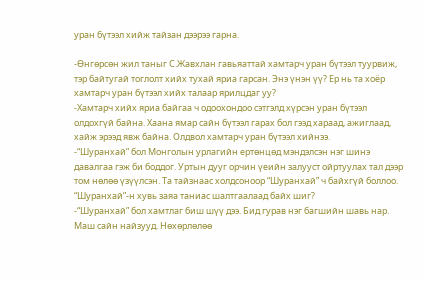уран бүтээл хийж тайзан дээрээ гарна.

-Өнгөрсөн жил таныг С.Жавхлан гавьяаттай хамтарч уран бүтээл туурвиж, тэр байтугай тоглолт хийх тухай яриа гарсан. Энэ үнэн үү? Ер нь та хоёр хамтарч уран бүтээл хийх талаар ярилцдаг уу?
-Хамтарч хийх яриа байгаа ч одоохондоо сэтгэлд хүрсэн уран бүтээл олдохгүй байна. Хаана ямар сайн бүтээл гарах бол гээд хараад, ажиглаад, хайж эрээд явж байна. Олдвол хамтарч уран бүтээл хийнээ.
-“Шуранхай” бол Монголын урлагийн ертөнцөд мэндэлсэн нэг шинэ давалгаа гэж би боддог. Уртын дууг орчин үеийн залууст ойртуулах тал дээр том нөлөө үзүүлсэн. Та тайзнаас холдсоноор “Шуранхай” ч байхгүй боллоо. “Шуранхай”-н хувь заяа таниас шалтгаалаад байх шиг?
-“Шуранхай” бол хамтлаг биш шүү дээ. Бид гурав нэг багшийн шавь нар. Маш сайн найзууд. Нөхөрлөлөө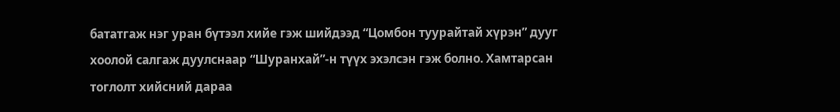бататгаж нэг уран бүтээл хийе гэж шийдээд “Цомбон туурайтай хүрэн” дууг хоолой салгаж дуулснаар “Шуранхай”-н түүх эхэлсэн гэж болно. Хамтарсан тоглолт хийсний дараа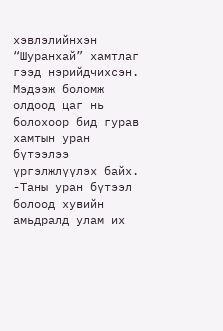хэвлэлийнхэн “Шуранхай” хамтлаг гээд нэрийдчихсэн. Мэдээж боломж олдоод цаг нь болохоор бид гурав хамтын уран бүтээлээ үргэлжлүүлэх байх.
-Таны уран бүтээл болоод хувийн амьдралд улам их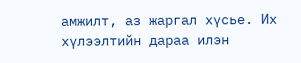амжилт, аз жаргал хүсье. Их хүлээлтийн дараа илэн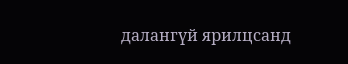далангүй ярилцсанд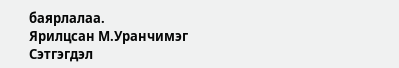баярлалаа.
Ярилцсан М.Уранчимэг
Сэтгэгдэл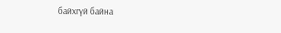байхгүй байна